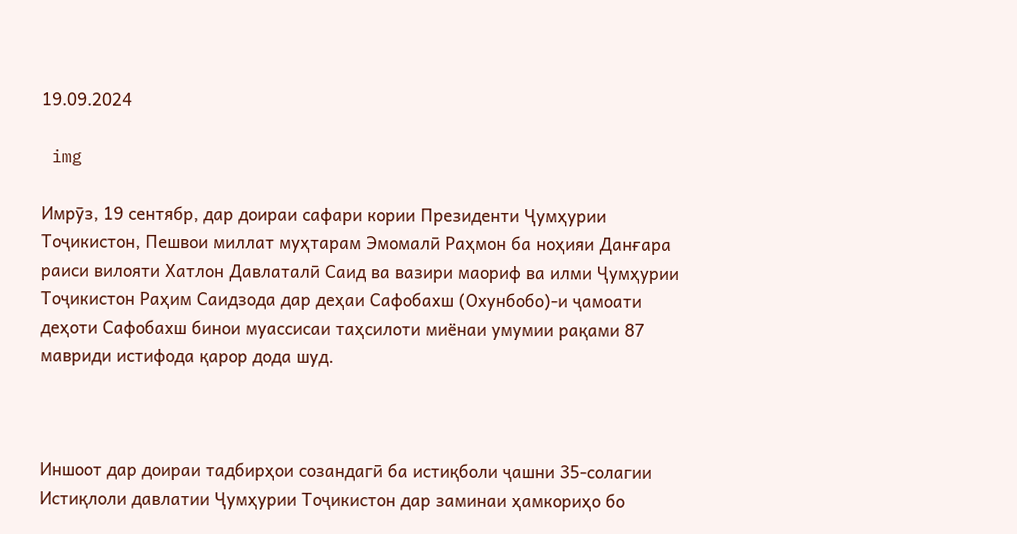19.09.2024

 img

Имрӯз, 19 сентябр, дар доираи сафари кории Президенти Ҷумҳурии Тоҷикистон, Пешвои миллат муҳтарам Эмомалӣ Раҳмон ба ноҳияи Данғара раиси вилояти Хатлон Давлаталӣ Саид ва вазири маориф ва илми Ҷумҳурии Тоҷикистон Раҳим Саидзода дар деҳаи Сафобахш (Охунбобо)-и ҷамоати деҳоти Сафобахш бинои муассисаи таҳсилоти миёнаи умумии рақами 87 мавриди истифода қарор дода шуд.



Иншоот дар доираи тадбирҳои созандагӣ ба истиқболи ҷашни 35-солагии Истиқлоли давлатии Ҷумҳурии Тоҷикистон дар заминаи ҳамкориҳо бо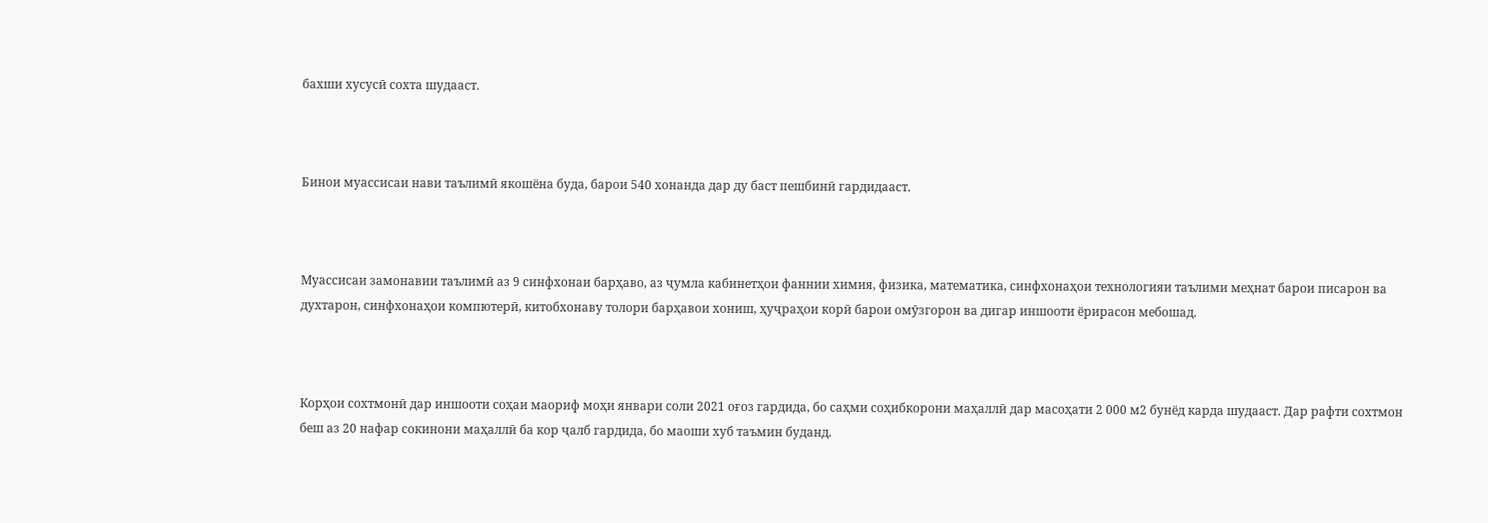бахши хусусӣ сохта шудааст.



Бинои муассисаи нави таълимӣ якошёна буда, барои 540 хонанда дар ду баст пешбинӣ гардидааст.



Муассисаи замонавии таълимӣ аз 9 синфхонаи барҳаво, аз ҷумла кабинетҳои фаннии химия, физика, математика, синфхонаҳои технологияи таълими меҳнат барои писарон ва духтарон, синфхонаҳои компютерӣ, китобхонаву толори барҳавои хониш, ҳуҷраҳои корӣ барои омӯзгорон ва дигар иншооти ёрирасон мебошад.



Корҳои сохтмонӣ дар иншооти соҳаи маориф моҳи январи соли 2021 оғоз гардида, бо саҳми соҳибкорони маҳаллӣ дар масоҳати 2 000 м2 бунёд карда шудааст. Дар рафти сохтмон беш аз 20 нафар сокинони маҳаллӣ ба кор ҷалб гардида, бо маоши хуб таъмин буданд.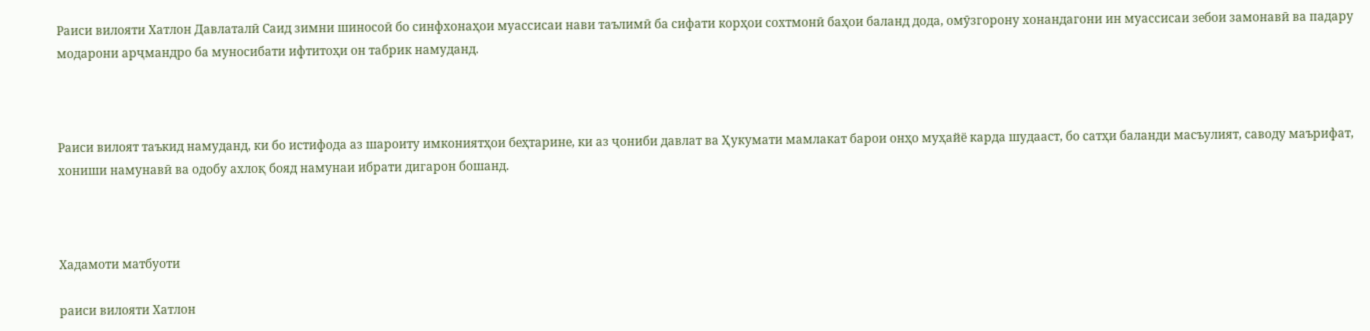Раиси вилояти Хатлон Давлаталӣ Саид зимни шиносоӣ бо синфхонаҳои муассисаи нави таълимӣ ба сифати корҳои сохтмонӣ баҳои баланд дода, омӯзгорону хонандагони ин муассисаи зебои замонавӣ ва падару модарони арҷмандро ба муносибати ифтитоҳи он табрик намуданд.



Раиси вилоят таъкид намуданд, ки бо истифода аз шароиту имкониятҳои беҳтарине, ки аз ҷониби давлат ва Ҳукумати мамлакат барои онҳо муҳайё карда шудааст, бо сатҳи баланди масъулият, саводу маърифат, хониши намунавӣ ва одобу ахлоқ бояд намунаи ибрати дигарон бошанд.



Хадамоти матбуоти

раиси вилояти Хатлон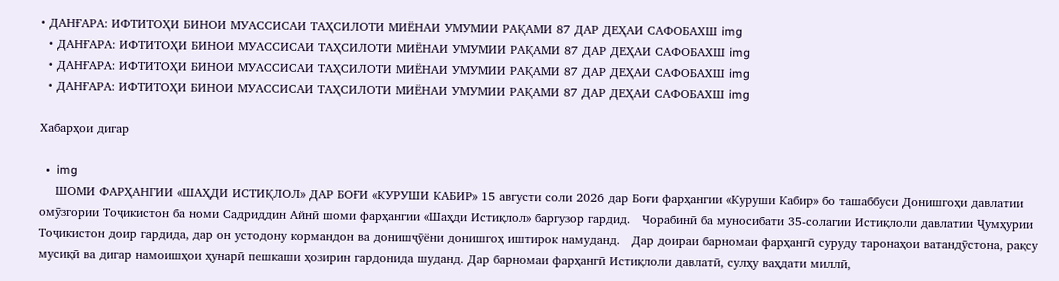• ДАНҒАРА: ИФТИТОҲИ БИНОИ МУАССИСАИ ТАҲСИЛОТИ МИЁНАИ УМУМИИ РАҚАМИ 87 ДАР ДЕҲАИ САФОБАХШ img
  • ДАНҒАРА: ИФТИТОҲИ БИНОИ МУАССИСАИ ТАҲСИЛОТИ МИЁНАИ УМУМИИ РАҚАМИ 87 ДАР ДЕҲАИ САФОБАХШ img
  • ДАНҒАРА: ИФТИТОҲИ БИНОИ МУАССИСАИ ТАҲСИЛОТИ МИЁНАИ УМУМИИ РАҚАМИ 87 ДАР ДЕҲАИ САФОБАХШ img
  • ДАНҒАРА: ИФТИТОҲИ БИНОИ МУАССИСАИ ТАҲСИЛОТИ МИЁНАИ УМУМИИ РАҚАМИ 87 ДАР ДЕҲАИ САФОБАХШ img

Хабарҳои дигар

  •  img
    ШОМИ ФАРҲАНГИИ «ШАҲДИ ИСТИҚЛОЛ» ДАР БОҒИ «КУРУШИ КАБИР» 15 августи соли 2026 дар Боғи фарҳангии «Куруши Кабир» бо ташаббуси Донишгоҳи давлатии омӯзгории Тоҷикистон ба номи Садриддин Айнӣ шоми фарҳангии «Шаҳди Истиқлол» баргузор гардид.   Чорабинӣ ба муносибати 35-солагии Истиқлоли давлатии Ҷумҳурии Тоҷикистон доир гардида, дар он устодону кормандон ва донишҷӯёни донишгоҳ иштирок намуданд.   Дар доираи барномаи фарҳангӣ суруду таронаҳои ватандӯстона, рақсу мусиқӣ ва дигар намоишҳои ҳунарӣ пешкаши ҳозирин гардонида шуданд. Дар барномаи фарҳангӣ Истиқлоли давлатӣ, сулҳу ваҳдати миллӣ,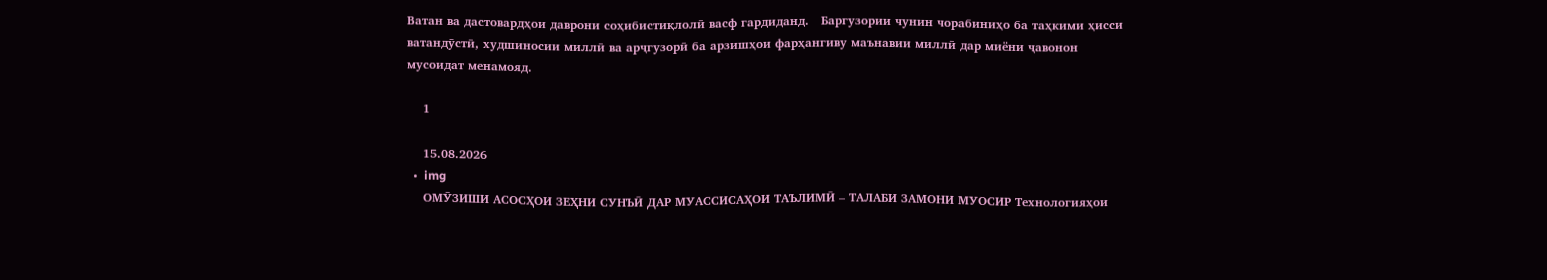Ватан ва дастовардҳои даврони соҳибистиқлолӣ васф гардиданд.   Баргузории чунин чорабиниҳо ба таҳкими ҳисси ватандӯстӣ, худшиносии миллӣ ва арҷгузорӣ ба арзишҳои фарҳангиву маънавии миллӣ дар миёни ҷавонон мусоидат менамояд.

    1

    15.08.2026
  •  img
    ОМӮЗИШИ АСОСҲОИ ЗЕҲНИ СУНЪӢ ДАР МУАССИСАҲОИ ТАЪЛИМӢ – ТАЛАБИ ЗАМОНИ МУОСИР Технологияҳои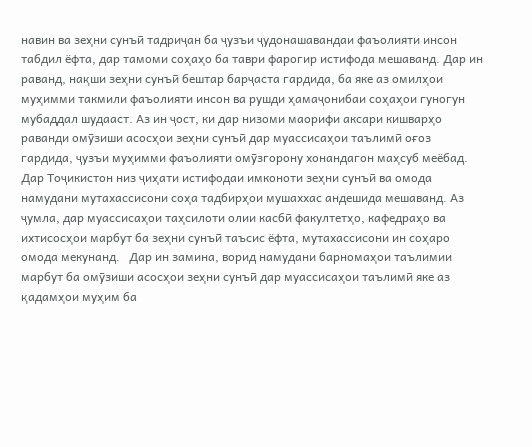навин ва зеҳни сунъӣ тадриҷан ба ҷузъи ҷудонашавандаи фаъолияти инсон табдил ёфта, дар тамоми соҳаҳо ба таври фарогир истифода мешаванд. Дар ин раванд, нақши зеҳни сунъӣ бештар барҷаста гардида, ба яке аз омилҳои муҳимми такмили фаъолияти инсон ва рушди ҳамаҷонибаи соҳаҳои гуногун мубаддал шудааст. Аз ин ҷост, ки дар низоми маорифи аксари кишварҳо раванди омӯзиши асосҳои зеҳни сунъӣ дар муассисаҳои таълимӣ оғоз гардида, ҷузъи муҳимми фаъолияти омӯзгорону хонандагон маҳсуб меёбад. Дар Тоҷикистон низ ҷиҳати истифодаи имконоти зеҳни сунъӣ ва омода намудани мутахассисони соҳа тадбирҳои мушаххас андешида мешаванд. Аз ҷумла, дар муассисаҳои таҳсилоти олии касбӣ факултетҳо, кафедраҳо ва ихтисосҳои марбут ба зеҳни сунъӣ таъсис ёфта, мутахассисони ин соҳаро омода мекунанд.   Дар ин замина, ворид намудани барномаҳои таълимии марбут ба омӯзиши асосҳои зеҳни сунъӣ дар муассисаҳои таълимӣ яке аз қадамҳои муҳим ба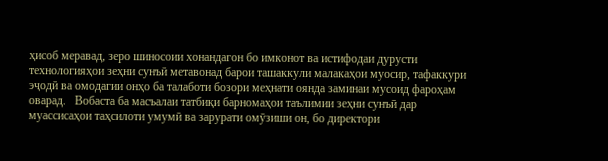ҳисоб меравад, зеро шиносоии хонандагон бо имконот ва истифодаи дурусти технологияҳои зеҳни сунъӣ метавонад барои ташаккули малакаҳои муосир, тафаккури эҷодӣ ва омодагии онҳо ба талаботи бозори меҳнати оянда заминаи мусоид фароҳам оварад.   Вобаста ба масъалаи татбиқи барномаҳои таълимии зеҳни сунъӣ дар муассисаҳои таҳсилоти умумӣ ва зарурати омӯзиши он, бо директори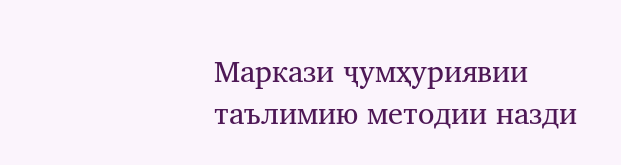Маркази ҷумҳуриявии таълимию методии назди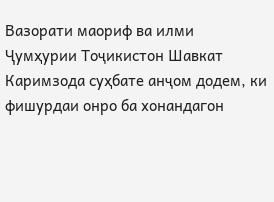Вазорати маориф ва илми Ҷумҳурии Тоҷикистон Шавкат Каримзода суҳбате анҷом додем, ки фишурдаи онро ба хонандагон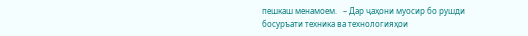пешкаш менамоем.   – Дар ҷаҳони муосир бо рушди босуръати техника ва технологияҳои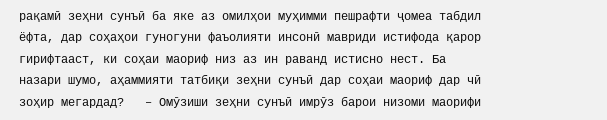рақамӣ зеҳни сунъӣ ба яке аз омилҳои муҳимми пешрафти ҷомеа табдил ёфта, дар соҳаҳои гуногуни фаъолияти инсонӣ мавриди истифода қарор гирифтааст, ки соҳаи маориф низ аз ин раванд истисно нест. Ба назари шумо, аҳаммияти татбиқи зеҳни сунъӣ дар соҳаи маориф дар чӣ зоҳир мегардад?   – Омӯзиши зеҳни сунъӣ имрӯз барои низоми маорифи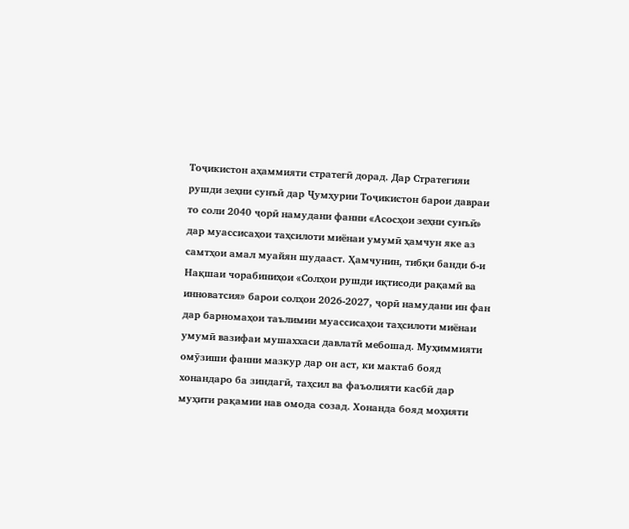Тоҷикистон аҳаммияти стратегӣ дорад. Дар Стратегияи рушди зеҳни сунъӣ дар Ҷумҳурии Тоҷикистон барои давраи то соли 2040 ҷорӣ намудани фанни «Асосҳои зеҳни сунъӣ» дар муассисаҳои таҳсилоти миёнаи умумӣ ҳамчун яке аз самтҳои амал муайян шудааст. Ҳамчунин, тибқи банди 6-и Нақшаи чорабиниҳои «Солҳои рушди иқтисоди рақамӣ ва инноватсия» барои солҳои 2026-2027, ҷорӣ намудани ин фан дар барномаҳои таълимии муассисаҳои таҳсилоти миёнаи умумӣ вазифаи мушаххаси давлатӣ мебошад. Муҳиммияти омӯзиши фанни мазкур дар он аст, ки мактаб бояд хонандаро ба зиндагӣ, таҳсил ва фаъолияти касбӣ дар муҳити рақамии нав омода созад. Хонанда бояд моҳияти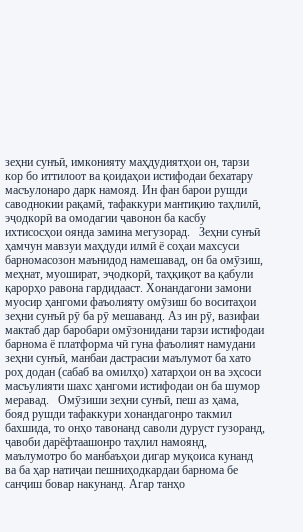зеҳни сунъӣ, имконияту маҳдудиятҳои он, тарзи кор бо иттилоот ва қоидаҳои истифодаи бехатару масъулонаро дарк намояд. Ин фан барои рушди саводнокии рақамӣ, тафаккури мантиқию таҳлилӣ, эҷодкорӣ ва омодагии ҷавонон ба касбу ихтисосҳои оянда замина мегузорад.   Зеҳни сунъӣ ҳамчун мавзуи маҳдуди илмӣ ё соҳаи махсуси барномасозон маънидод намешавад, он ба омӯзиш, меҳнат, муошират, эҷодкорӣ, таҳқиқот ва қабули қарорҳо равона гардидааст. Хонандагони замони муосир ҳангоми фаъолияту омӯзиш бо воситаҳои зеҳни сунъӣ рӯ ба рӯ мешаванд. Аз ин рӯ, вазифаи мактаб дар баробари омӯзонидани тарзи истифодаи барнома ё платформа чӣ гуна фаъолият намудани зеҳни сунъӣ, манбаи дастрасии маълумот ба хато роҳ додан (сабаб ва омилҳо) хатарҳои он ва эҳсоси масъулияти шахс ҳангоми истифодаи он ба шумор меравад.   Омӯзиши зеҳни сунъӣ, пеш аз ҳама, бояд рушди тафаккури хонандагонро такмил бахшида, то онҳо тавонанд саволи дуруст гузоранд, ҷавоби дарёфтаашонро таҳлил намоянд, маълумотро бо манбаъҳои дигар муқоиса кунанд ва ба ҳар натиҷаи пешниҳодкардаи барнома бе санҷиш бовар накунанд. Агар танҳо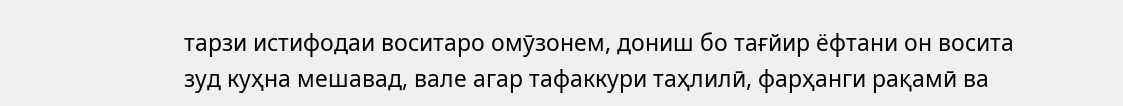тарзи истифодаи воситаро омӯзонем, дониш бо тағйир ёфтани он восита зуд куҳна мешавад, вале агар тафаккури таҳлилӣ, фарҳанги рақамӣ ва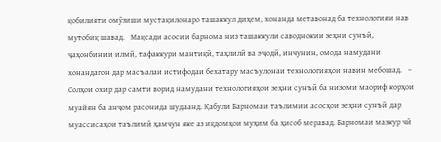қобилияти омӯзиши мустақилонаро ташаккул диҳем, хонанда метавонад ба технологияи нав мутобиқ шавад.   Мақсади асосии барнома низ ташаккули саводнокии зеҳни сунъӣ, ҷаҳонбинии илмӣ, тафаккури мантиқӣ, таҳлилӣ ва эҷодӣ, инчунин, омода намудани хонандагон дар масъалаи истифодаи бехатару масъулонаи технологияҳои навин мебошад.   – Солҳои охир дар самти ворид намудани технологияҳои зеҳни сунъӣ ба низоми маориф корҳои муайян ба анҷом расонида шудаанд. Қабули Барномаи таълимии асосҳои зеҳни сунъӣ дар муассисаҳои таълимӣ ҳамчун яке аз иқдомҳои муҳим ба ҳисоб меравад. Барномаи мазкур чӣ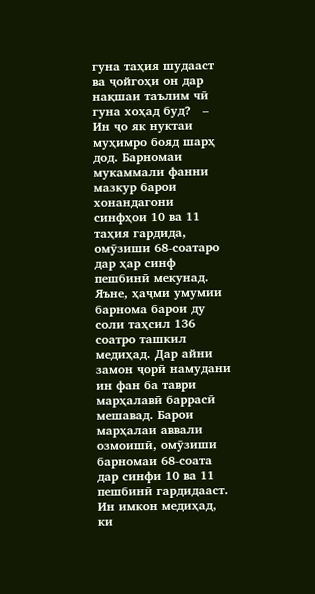гуна таҳия шудааст ва ҷойгоҳи он дар нақшаи таълим чӣ гуна хоҳад буд?   – Ин ҷо як нуктаи муҳимро бояд шарҳ дод. Барномаи мукаммали фанни мазкур барои хонандагони синфҳои 10 ва 11 таҳия гардида, омӯзиши 68-соатаро дар ҳар синф пешбинӣ мекунад. Яъне, ҳаҷми умумии барнома барои ду соли таҳсил 136 соатро ташкил медиҳад. Дар айни замон ҷорӣ намудани ин фан ба таври марҳалавӣ баррасӣ мешавад. Барои марҳалаи аввали озмоишӣ, омӯзиши барномаи 68-соата дар синфи 10 ва 11 пешбинӣ гардидааст. Ин имкон медиҳад, ки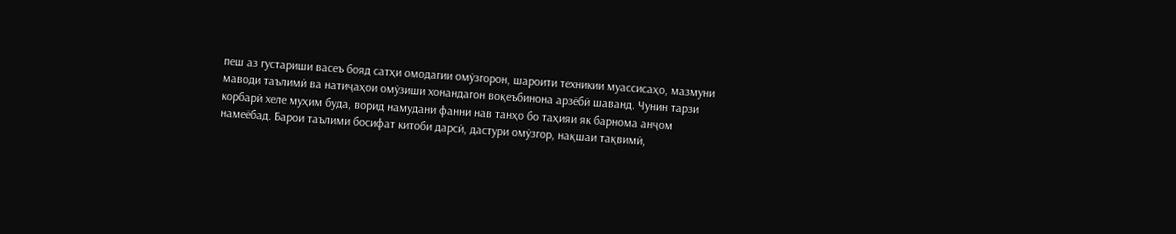пеш аз густариши васеъ бояд сатҳи омодагии омӯзгорон, шароити техникии муассисаҳо, мазмуни маводи таълимӣ ва натиҷаҳои омӯзиши хонандагон воқеъбинона арзёбӣ шаванд. Чунин тарзи корбарӣ хеле муҳим буда, ворид намудани фанни нав танҳо бо таҳияи як барнома анҷом намеёбад. Барои таълими босифат китоби дарсӣ, дастури омӯзгор, нақшаи тақвимӣ,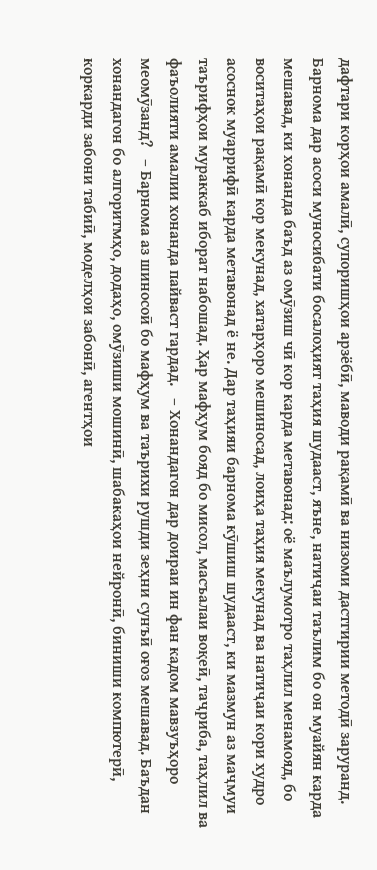дафтари корҳои амалӣ, супоришҳои арзёбӣ, маводи рақамӣ ва низоми дастгирии методӣ заруранд.   Барнома дар асоси муносибати босалоҳият таҳия шудааст, яъне, натиҷаи таълим бо он муайян карда мешавад, ки хонанда баъд аз омӯзиш чӣ кор карда метавонад: оё маълумотро таҳлил менамояд, бо воситаҳои рақамӣ кор мекунад, хатарҳоро мешиносад, лоиҳа таҳия мекунад ва натиҷаи кори худро асоснок муаррифӣ карда метавонад ё не. Дар таҳияи барнома кӯшиш шудааст, ки мазмун аз маҷмуи таърифҳои мураккаб иборат набошад. Ҳар мафҳум бояд бо мисол, масъалаи воқеӣ, таҷриба, таҳлил ва фаъолияти амалии хонанда пайваст гардад.   – Хонандагон дар доираи ин фан кадом мавзуъҳоро меомӯзанд?   – Барнома аз шиносоӣ бо мафҳум ва таърихи рушди зеҳни сунъӣ оғоз мешавад. Баъдан хонандагон бо алгоритмҳо, додаҳо, омӯзиши мошинӣ, шабакаҳои нейронӣ, биниши компютерӣ, коркарди забони табиӣ, моделҳои забонӣ, агентҳои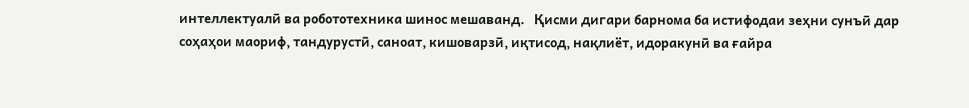интеллектуалӣ ва робототехника шинос мешаванд.   Қисми дигари барнома ба истифодаи зеҳни сунъӣ дар соҳаҳои маориф, тандурустӣ, саноат, кишоварзӣ, иқтисод, нақлиёт, идоракунӣ ва ғайра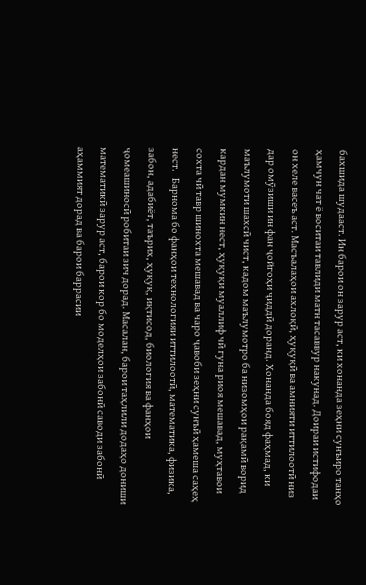бахшида шудааст. Ин барои он зарур аст, ки хонанда зеҳни сунъиро танҳо ҳамчун чат ё воситаи тавлиди матн тасаввур накунад. Доираи истифодаи он хеле васеъ аст. Масъалаҳои ахлоқӣ, ҳуқуқӣ ва амнияти иттилоотӣ низ дар омӯзиши ин фан ҷойгоҳи ҷиддӣ доранд. Хонанда бояд фаҳмад, ки маълумоти шахсӣ чист, кадом маълумотро ба низомҳои рақамӣ ворид кардан мумкин нест, ҳуқуқи муаллиф чӣ гуна риоя мешавад, муҳтавои сохта чӣ тавр шинохта мешавад ва чаро ҷавоби зеҳни сунъӣ ҳамеша саҳеҳ нест.   Барнома бо фанҳои технологияи иттилоотӣ, математика, физика, забон, адабиёт, таърих, ҳуқуқ, иқтисод, биология ва фанҳои ҷомеашиносӣ робитаи зич дорад. Масалан, барои таҳлили додаҳо дониши математикӣ зарур аст, барои кор бо моделҳои забонӣ саводи забонӣ аҳаммият дорад ва барои баррасии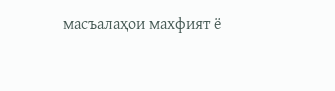масъалаҳои махфият ё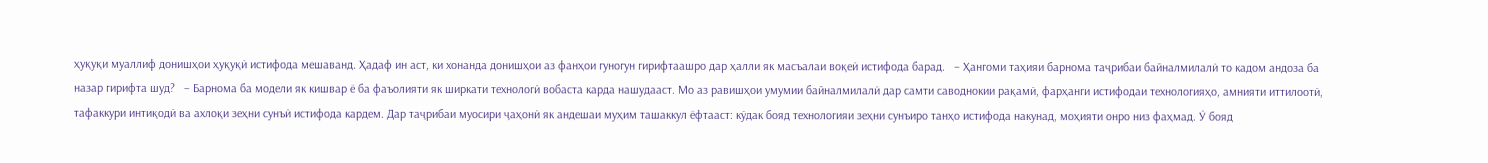ҳуқуқи муаллиф донишҳои ҳуқуқӣ истифода мешаванд. Ҳадаф ин аст, ки хонанда донишҳои аз фанҳои гуногун гирифтаашро дар ҳалли як масъалаи воқеӣ истифода барад.   – Ҳангоми таҳияи барнома таҷрибаи байналмилалӣ то кадом андоза ба назар гирифта шуд?   – Барнома ба модели як кишвар ё ба фаъолияти як ширкати технологӣ вобаста карда нашудааст. Мо аз равишҳои умумии байналмилалӣ дар самти саводнокии рақамӣ, фарҳанги истифодаи технологияҳо, амнияти иттилоотӣ, тафаккури интиқодӣ ва ахлоқи зеҳни сунъӣ истифода кардем. Дар таҷрибаи муосири ҷаҳонӣ як андешаи муҳим ташаккул ёфтааст: кӯдак бояд технологияи зеҳни сунъиро танҳо истифода накунад, моҳияти онро низ фаҳмад. Ӯ бояд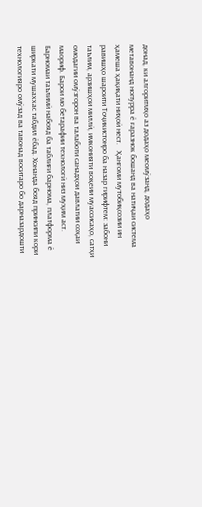донад, ки алгоритмҳо аз додаҳо меомӯзанд, додаҳо метавонанд нопурра ё ғаразнок бошанд ва натиҷаи система ҳамеша ҳақиқати ниҳоӣ нест.   Ҳангоми мутобиқсозии ин равишҳо шароити Тоҷикистонро ба назар гирифтем: забони таълим, арзишҳои миллӣ, имконияти воқеии муассисаҳо, сатҳи омодагии омӯзгорон ва талаботи санадҳои давлатии соҳаи маориф. Барои мо бетарафии технологӣ низ муҳим аст. Барномаи таълимӣ набояд ба таблиғи барнома, платформа ё ширкати мушаххас табдил ёбад. Хонанда бояд принсипи кори технологияро омӯзад ва тавонад воситаро бо дарназардошти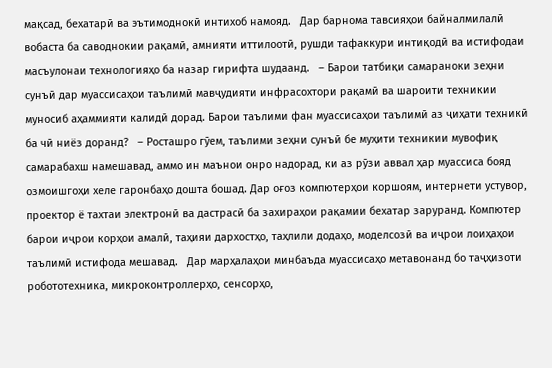мақсад, бехатарӣ ва эътимоднокӣ интихоб намояд.   Дар барнома тавсияҳои байналмилалӣ вобаста ба саводнокии рақамӣ, амнияти иттилоотӣ, рушди тафаккури интиқодӣ ва истифодаи масъулонаи технологияҳо ба назар гирифта шудаанд.   – Барои татбиқи самараноки зеҳни сунъӣ дар муассисаҳои таълимӣ мавҷудияти инфрасохтори рақамӣ ва шароити техникии муносиб аҳаммияти калидӣ дорад. Барои таълими фан муассисаҳои таълимӣ аз ҷиҳати техникӣ ба чӣ ниёз доранд?   – Росташро гӯем, таълими зеҳни сунъӣ бе муҳити техникии мувофиқ самарабахш намешавад, аммо ин маънои онро надорад, ки аз рӯзи аввал ҳар муассиса бояд озмоишгоҳи хеле гаронбаҳо дошта бошад. Дар оғоз компютерҳои коршоям, интернети устувор, проектор ё тахтаи электронӣ ва дастрасӣ ба захираҳои рақамии бехатар заруранд. Компютер барои иҷрои корҳои амалӣ, таҳияи дархостҳо, таҳлили додаҳо, моделсозӣ ва иҷрои лоиҳаҳои таълимӣ истифода мешавад.   Дар марҳалаҳои минбаъда муассисаҳо метавонанд бо таҷҳизоти робототехника, микроконтроллерҳо, сенсорҳо,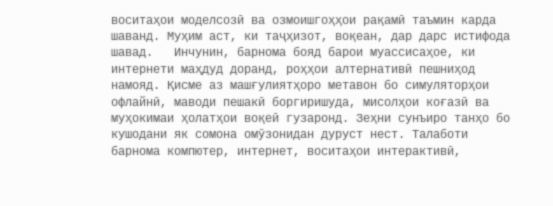воситаҳои моделсозӣ ва озмоишгоҳҳои рақамӣ таъмин карда шаванд. Муҳим аст, ки таҷҳизот, воқеан, дар дарс истифода шавад.   Инчунин, барнома бояд барои муассисаҳое, ки интернети маҳдуд доранд, роҳҳои алтернативӣ пешниҳод намояд. Қисме аз машғулиятҳоро метавон бо симуляторҳои офлайнӣ, маводи пешакӣ боргиришуда, мисолҳои коғазӣ ва муҳокимаи ҳолатҳои воқеӣ гузаронд. Зеҳни сунъиро танҳо бо кушодани як сомона омӯзонидан дуруст нест. Талаботи барнома компютер, интернет, воситаҳои интерактивӣ,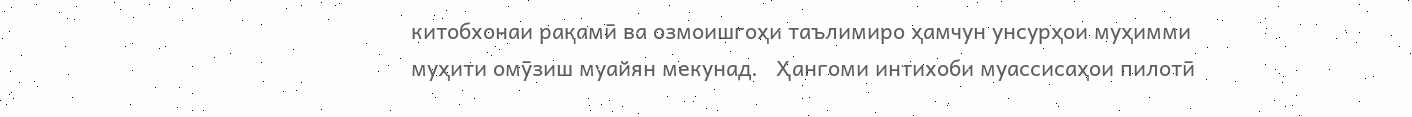китобхонаи рақамӣ ва озмоишгоҳи таълимиро ҳамчун унсурҳои муҳимми муҳити омӯзиш муайян мекунад.   Ҳангоми интихоби муассисаҳои пилотӣ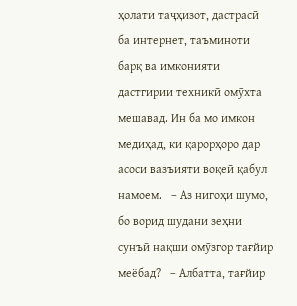ҳолати таҷҳизот, дастрасӣ ба интернет, таъминоти барқ ва имконияти дастгирии техникӣ омӯхта мешавад. Ин ба мо имкон медиҳад, ки қарорҳоро дар асоси вазъияти воқеӣ қабул намоем.   – Аз нигоҳи шумо, бо ворид шудани зеҳни сунъӣ нақши омӯзгор тағйир меёбад?   – Албатта, тағйир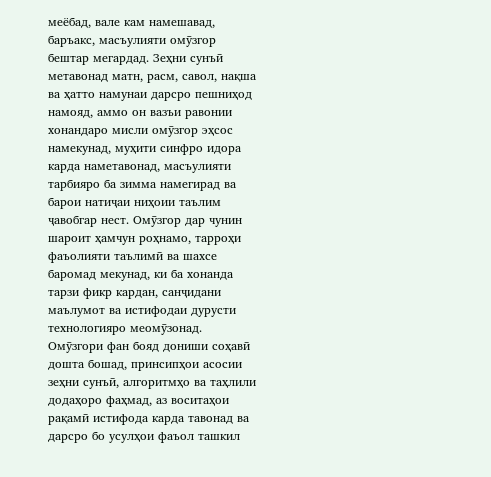меёбад, вале кам намешавад, баръакс, масъулияти омӯзгор бештар мегардад. Зеҳни сунъӣ метавонад матн, расм, савол, нақша ва ҳатто намунаи дарсро пешниҳод намояд, аммо он вазъи равонии хонандаро мисли омӯзгор эҳсос намекунад, муҳити синфро идора карда наметавонад, масъулияти тарбияро ба зимма намегирад ва барои натиҷаи ниҳоии таълим ҷавобгар нест. Омӯзгор дар чунин шароит ҳамчун роҳнамо, тарроҳи фаъолияти таълимӣ ва шахсе баромад мекунад, ки ба хонанда тарзи фикр кардан, санҷидани маълумот ва истифодаи дурусти технологияро меомӯзонад.   Омӯзгори фан бояд дониши соҳавӣ дошта бошад, принсипҳои асосии зеҳни сунъӣ, алгоритмҳо ва таҳлили додаҳоро фаҳмад, аз воситаҳои рақамӣ истифода карда тавонад ва дарсро бо усулҳои фаъол ташкил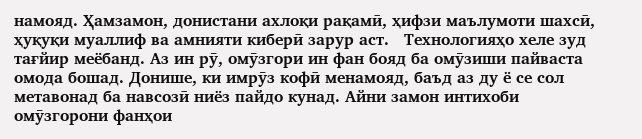намояд. Ҳамзамон, донистани ахлоқи рақамӣ, ҳифзи маълумоти шахсӣ, ҳуқуқи муаллиф ва амнияти киберӣ зарур аст.   Технологияҳо хеле зуд тағйир меёбанд. Аз ин рӯ, омӯзгори ин фан бояд ба омӯзиши пайваста омода бошад. Донише, ки имрӯз кофӣ менамояд, баъд аз ду ё се сол метавонад ба навсозӣ ниёз пайдо кунад. Айни замон интихоби омӯзгорони фанҳои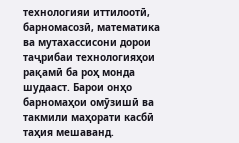технологияи иттилоотӣ, барномасозӣ, математика ва мутахассисони дорои таҷрибаи технологияҳои рақамӣ ба роҳ монда шудааст. Барои онҳо барномаҳои омӯзишӣ ва такмили маҳорати касбӣ таҳия мешаванд.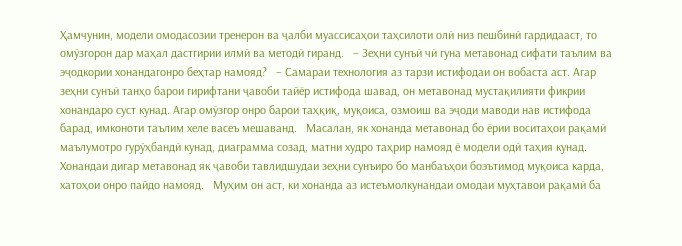Ҳамчунин, модели омодасозии тренерон ва ҷалби муассисаҳои таҳсилоти олӣ низ пешбинӣ гардидааст, то омӯзгорон дар маҳал дастгирии илмӣ ва методӣ гиранд.   – Зеҳни сунъӣ чӣ гуна метавонад сифати таълим ва эҷодкории хонандагонро беҳтар намояд?   – Самараи технология аз тарзи истифодаи он вобаста аст. Агар зеҳни сунъӣ танҳо барои гирифтани ҷавоби тайёр истифода шавад, он метавонад мустақилияти фикрии хонандаро суст кунад. Агар омӯзгор онро барои таҳқиқ, муқоиса, озмоиш ва эҷоди маводи нав истифода барад, имконоти таълим хеле васеъ мешаванд.   Масалан, як хонанда метавонад бо ёрии воситаҳои рақамӣ маълумотро гурӯҳбандӣ кунад, диаграмма созад, матни худро таҳрир намояд ё модели одӣ таҳия кунад. Хонандаи дигар метавонад як ҷавоби тавлидшудаи зеҳни сунъиро бо манбаъҳои боэътимод муқоиса карда, хатоҳои онро пайдо намояд.   Муҳим он аст, ки хонанда аз истеъмолкунандаи омодаи муҳтавои рақамӣ ба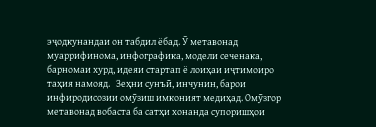эҷодкунандаи он табдил ёбад. Ӯ метавонад муаррифинома, инфографика, модели сеченака, барномаи хурд, идеяи стартап ё лоиҳаи иҷтимоиро таҳия намояд.   Зеҳни сунъӣ, инчунин, барои инфиродисозии омӯзиш имконият медиҳад. Омӯзгор метавонад вобаста ба сатҳи хонанда супоришҳои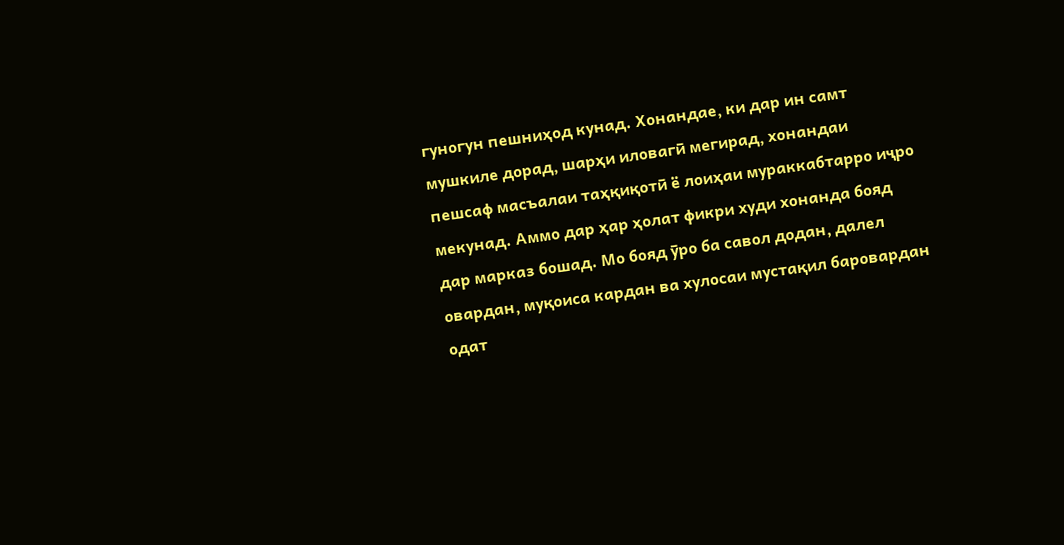гуногун пешниҳод кунад. Хонандае, ки дар ин самт мушкиле дорад, шарҳи иловагӣ мегирад, хонандаи пешсаф масъалаи таҳқиқотӣ ё лоиҳаи мураккабтарро иҷро мекунад. Аммо дар ҳар ҳолат фикри худи хонанда бояд дар марказ бошад. Мо бояд ӯро ба савол додан, далел овардан, муқоиса кардан ва хулосаи мустақил баровардан одат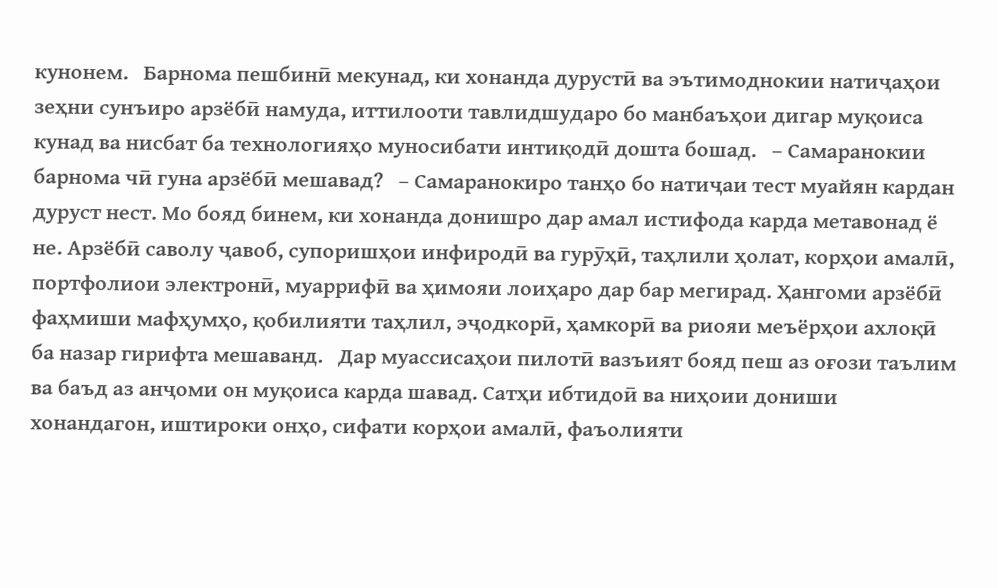кунонем.   Барнома пешбинӣ мекунад, ки хонанда дурустӣ ва эътимоднокии натиҷаҳои зеҳни сунъиро арзёбӣ намуда, иттилооти тавлидшударо бо манбаъҳои дигар муқоиса кунад ва нисбат ба технологияҳо муносибати интиқодӣ дошта бошад.   – Самаранокии барнома чӣ гуна арзёбӣ мешавад?   – Самаранокиро танҳо бо натиҷаи тест муайян кардан дуруст нест. Мо бояд бинем, ки хонанда донишро дар амал истифода карда метавонад ё не. Арзёбӣ саволу ҷавоб, супоришҳои инфиродӣ ва гурӯҳӣ, таҳлили ҳолат, корҳои амалӣ, портфолиои электронӣ, муаррифӣ ва ҳимояи лоиҳаро дар бар мегирад. Ҳангоми арзёбӣ фаҳмиши мафҳумҳо, қобилияти таҳлил, эҷодкорӣ, ҳамкорӣ ва риояи меъёрҳои ахлоқӣ ба назар гирифта мешаванд.   Дар муассисаҳои пилотӣ вазъият бояд пеш аз оғози таълим ва баъд аз анҷоми он муқоиса карда шавад. Сатҳи ибтидоӣ ва ниҳоии дониши хонандагон, иштироки онҳо, сифати корҳои амалӣ, фаъолияти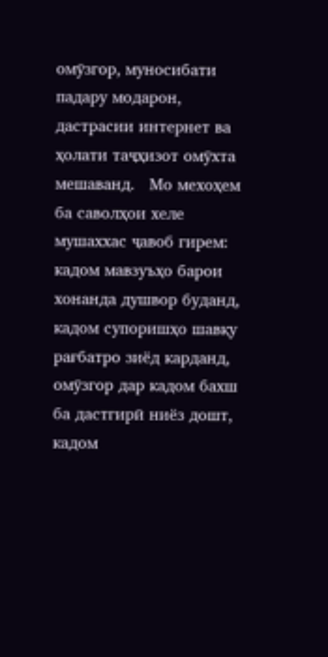омӯзгор, муносибати падару модарон, дастрасии интернет ва ҳолати таҷҳизот омӯхта мешаванд.   Мо мехоҳем ба саволҳои хеле мушаххас ҷавоб гирем: кадом мавзуъҳо барои хонанда душвор буданд, кадом супоришҳо шавқу рағбатро зиёд карданд, омӯзгор дар кадом бахш ба дастгирӣ ниёз дошт, кадом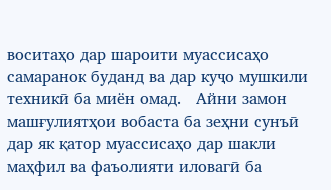воситаҳо дар шароити муассисаҳо самаранок буданд ва дар куҷо мушкили техникӣ ба миён омад.   Айни замон машғулиятҳои вобаста ба зеҳни сунъӣ дар як қатор муассисаҳо дар шакли маҳфил ва фаъолияти иловагӣ ба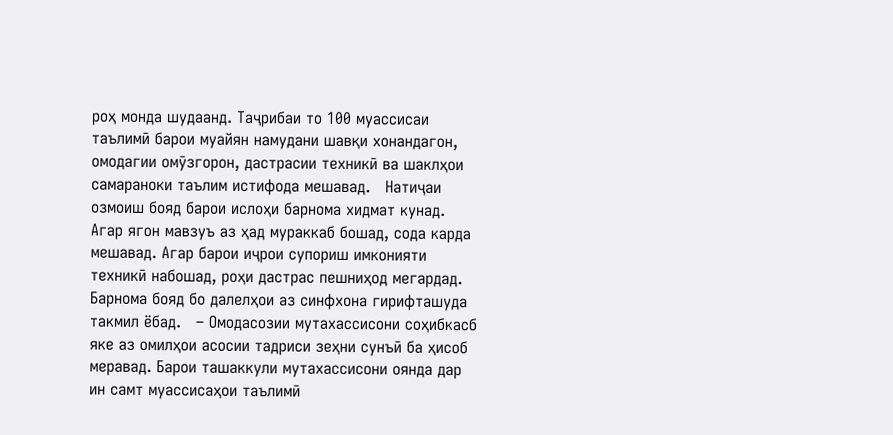роҳ монда шудаанд. Таҷрибаи то 100 муассисаи таълимӣ барои муайян намудани шавқи хонандагон, омодагии омӯзгорон, дастрасии техникӣ ва шаклҳои самараноки таълим истифода мешавад.   Натиҷаи озмоиш бояд барои ислоҳи барнома хидмат кунад. Агар ягон мавзуъ аз ҳад мураккаб бошад, сода карда мешавад. Агар барои иҷрои супориш имконияти техникӣ набошад, роҳи дастрас пешниҳод мегардад. Барнома бояд бо далелҳои аз синфхона гирифташуда такмил ёбад.   – Омодасозии мутахассисони соҳибкасб яке аз омилҳои асосии тадриси зеҳни сунъӣ ба ҳисоб меравад. Барои ташаккули мутахассисони оянда дар ин самт муассисаҳои таълимӣ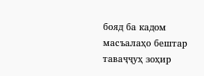бояд ба кадом масъалаҳо бештар таваҷҷуҳ зоҳир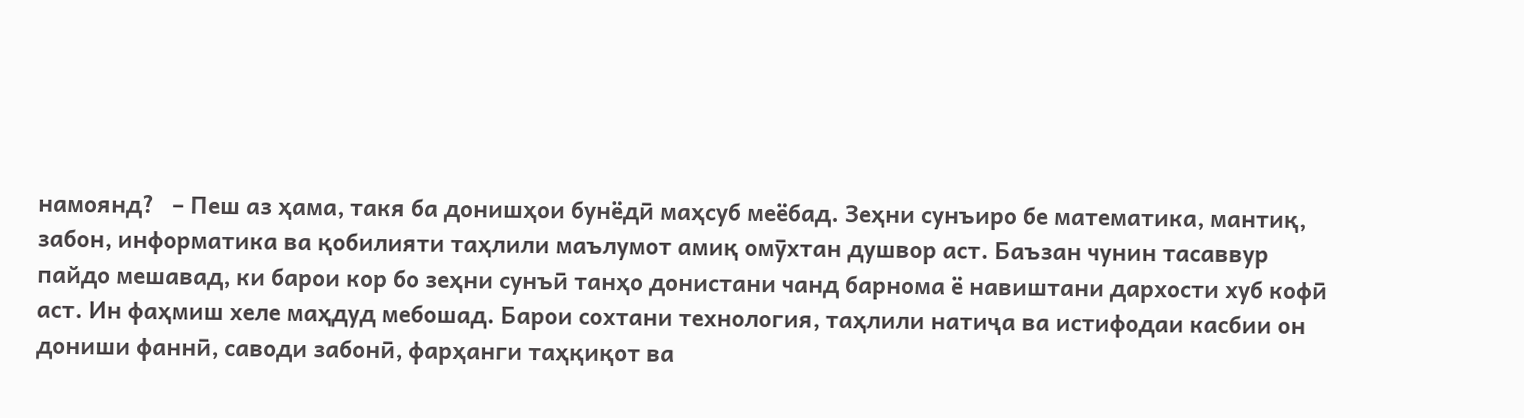намоянд?   – Пеш аз ҳама, такя ба донишҳои бунёдӣ маҳсуб меёбад. Зеҳни сунъиро бе математика, мантиқ, забон, информатика ва қобилияти таҳлили маълумот амиқ омӯхтан душвор аст. Баъзан чунин тасаввур пайдо мешавад, ки барои кор бо зеҳни сунъӣ танҳо донистани чанд барнома ё навиштани дархости хуб кофӣ аст. Ин фаҳмиш хеле маҳдуд мебошад. Барои сохтани технология, таҳлили натиҷа ва истифодаи касбии он дониши фаннӣ, саводи забонӣ, фарҳанги таҳқиқот ва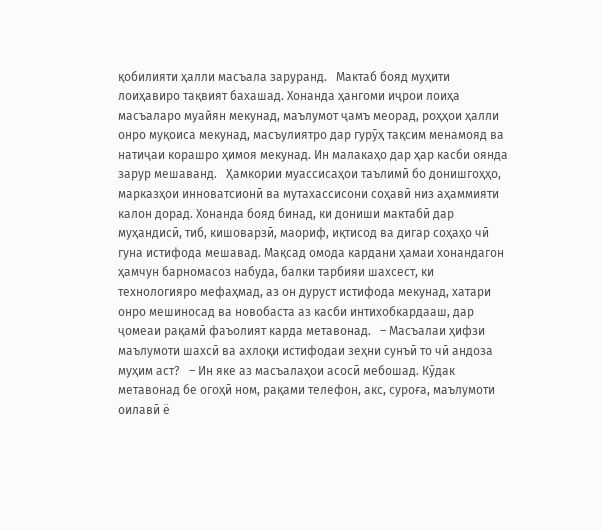қобилияти ҳалли масъала заруранд.   Мактаб бояд муҳити лоиҳавиро тақвият бахашад. Хонанда ҳангоми иҷрои лоиҳа масъаларо муайян мекунад, маълумот ҷамъ меорад, роҳҳои ҳалли онро муқоиса мекунад, масъулиятро дар гурӯҳ тақсим менамояд ва натиҷаи корашро ҳимоя мекунад. Ин малакаҳо дар ҳар касби оянда зарур мешаванд.   Ҳамкории муассисаҳои таълимӣ бо донишгоҳҳо, марказҳои инноватсионӣ ва мутахассисони соҳавӣ низ аҳаммияти калон дорад. Хонанда бояд бинад, ки дониши мактабӣ дар муҳандисӣ, тиб, кишоварзӣ, маориф, иқтисод ва дигар соҳаҳо чӣ гуна истифода мешавад. Мақсад омода кардани ҳамаи хонандагон ҳамчун барномасоз набуда, балки тарбияи шахсест, ки технологияро мефаҳмад, аз он дуруст истифода мекунад, хатари онро мешиносад ва новобаста аз касби интихобкардааш, дар ҷомеаи рақамӣ фаъолият карда метавонад.   – Масъалаи ҳифзи маълумоти шахсӣ ва ахлоқи истифодаи зеҳни сунъӣ то чӣ андоза муҳим аст?   – Ин яке аз масъалаҳои асосӣ мебошад. Кӯдак метавонад бе огоҳӣ ном, рақами телефон, акс, суроға, маълумоти оилавӣ ё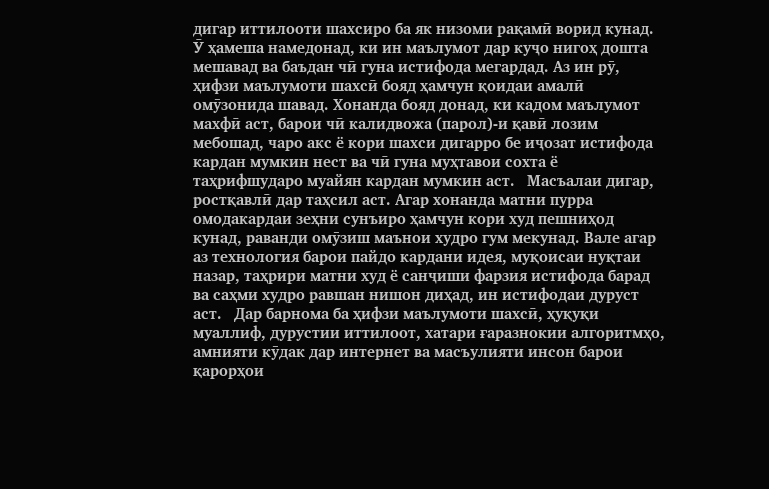дигар иттилооти шахсиро ба як низоми рақамӣ ворид кунад. Ӯ ҳамеша намедонад, ки ин маълумот дар куҷо нигоҳ дошта мешавад ва баъдан чӣ гуна истифода мегардад. Аз ин рӯ, ҳифзи маълумоти шахсӣ бояд ҳамчун қоидаи амалӣ омӯзонида шавад. Хонанда бояд донад, ки кадом маълумот махфӣ аст, барои чӣ калидвожа (парол)-и қавӣ лозим мебошад, чаро акс ё кори шахси дигарро бе иҷозат истифода кардан мумкин нест ва чӣ гуна муҳтавои сохта ё таҳрифшударо муайян кардан мумкин аст.   Масъалаи дигар, ростқавлӣ дар таҳсил аст. Агар хонанда матни пурра омодакардаи зеҳни сунъиро ҳамчун кори худ пешниҳод кунад, раванди омӯзиш маънои худро гум мекунад. Вале агар аз технология барои пайдо кардани идея, муқоисаи нуқтаи назар, таҳрири матни худ ё санҷиши фарзия истифода барад ва саҳми худро равшан нишон диҳад, ин истифодаи дуруст аст.   Дар барнома ба ҳифзи маълумоти шахсӣ, ҳуқуқи муаллиф, дурустии иттилоот, хатари ғаразнокии алгоритмҳо, амнияти кӯдак дар интернет ва масъулияти инсон барои қарорҳои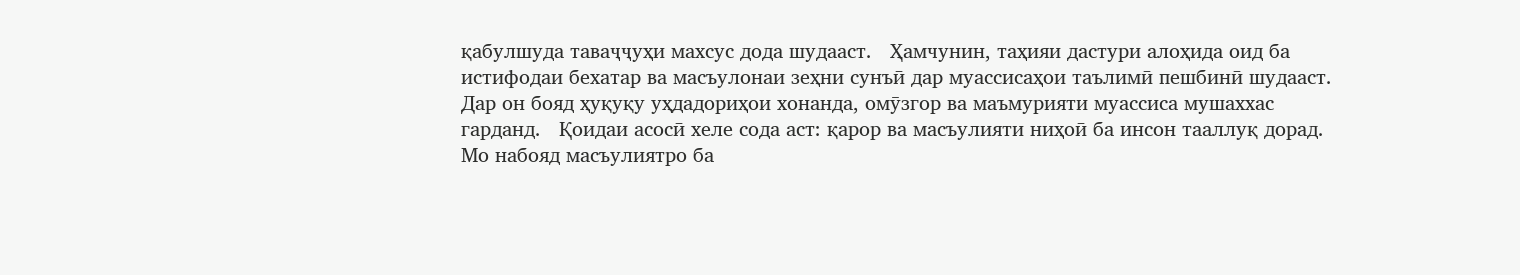қабулшуда таваҷҷуҳи махсус дода шудааст.   Ҳамчунин, таҳияи дастури алоҳида оид ба истифодаи бехатар ва масъулонаи зеҳни сунъӣ дар муассисаҳои таълимӣ пешбинӣ шудааст. Дар он бояд ҳуқуқу уҳдадориҳои хонанда, омӯзгор ва маъмурияти муассиса мушаххас гарданд.   Қоидаи асосӣ хеле сода аст: қарор ва масъулияти ниҳоӣ ба инсон тааллуқ дорад. Мо набояд масъулиятро ба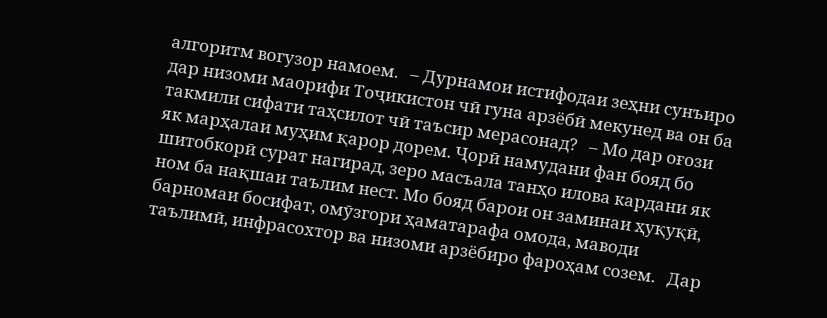алгоритм вогузор намоем.   – Дурнамои истифодаи зеҳни сунъиро дар низоми маорифи Тоҷикистон чӣ гуна арзёбӣ мекунед ва он ба такмили сифати таҳсилот чӣ таъсир мерасонад?   – Мо дар оғози як марҳалаи муҳим қарор дорем. Ҷорӣ намудани фан бояд бо шитобкорӣ сурат нагирад, зеро масъала танҳо илова кардани як ном ба нақшаи таълим нест. Мо бояд барои он заминаи ҳуқуқӣ, барномаи босифат, омӯзгори ҳаматарафа омода, маводи таълимӣ, инфрасохтор ва низоми арзёбиро фароҳам созем.   Дар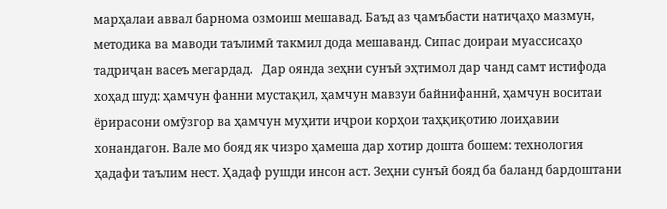марҳалаи аввал барнома озмоиш мешавад. Баъд аз ҷамъбасти натиҷаҳо мазмун, методика ва маводи таълимӣ такмил дода мешаванд. Сипас доираи муассисаҳо тадриҷан васеъ мегардад.   Дар оянда зеҳни сунъӣ эҳтимол дар чанд самт истифода хоҳад шуд: ҳамчун фанни мустақил, ҳамчун мавзуи байнифаннӣ, ҳамчун воситаи ёрирасони омӯзгор ва ҳамчун муҳити иҷрои корҳои таҳқиқотию лоиҳавии хонандагон. Вале мо бояд як чизро ҳамеша дар хотир дошта бошем: технология ҳадафи таълим нест. Ҳадаф рушди инсон аст. Зеҳни сунъӣ бояд ба баланд бардоштани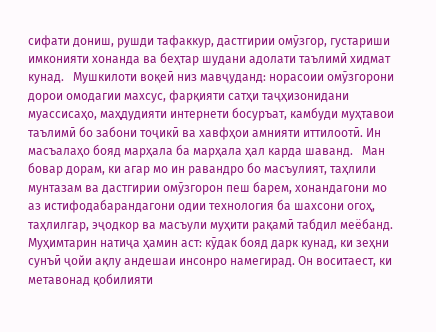сифати дониш, рушди тафаккур, дастгирии омӯзгор, густариши имконияти хонанда ва беҳтар шудани адолати таълимӣ хидмат кунад.   Мушкилоти воқеӣ низ мавҷуданд: норасоии омӯзгорони дорои омодагии махсус, фарқияти сатҳи таҷҳизонидани муассисаҳо, маҳдудияти интернети босуръат, камбуди муҳтавои таълимӣ бо забони тоҷикӣ ва хавфҳои амнияти иттилоотӣ. Ин масъалаҳо бояд марҳала ба марҳала ҳал карда шаванд.   Ман бовар дорам, ки агар мо ин равандро бо масъулият, таҳлили мунтазам ва дастгирии омӯзгорон пеш барем, хонандагони мо аз истифодабарандагони одии технология ба шахсони огоҳ, таҳлилгар, эҷодкор ва масъули муҳити рақамӣ табдил меёбанд.   Муҳимтарин натиҷа ҳамин аст: кӯдак бояд дарк кунад, ки зеҳни сунъӣ ҷойи ақлу андешаи инсонро намегирад. Он воситаест, ки метавонад қобилияти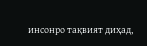инсонро тақвият диҳад,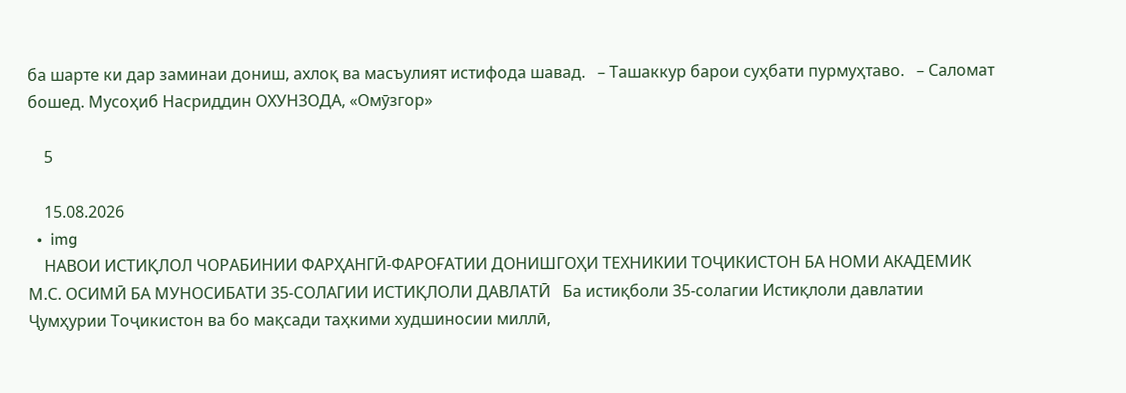ба шарте ки дар заминаи дониш, ахлоқ ва масъулият истифода шавад.   – Ташаккур барои суҳбати пурмуҳтаво.   – Саломат бошед. Мусоҳиб Насриддин ОХУНЗОДА, «Омӯзгор»

    5

    15.08.2026
  •  img
    НАВОИ ИСТИҚЛОЛ ЧОРАБИНИИ ФАРҲАНГӢ-ФАРОҒАТИИ ДОНИШГОҲИ ТЕХНИКИИ ТОҶИКИСТОН БА НОМИ АКАДЕМИК М.С. ОСИМӢ БА МУНОСИБАТИ 35-СОЛАГИИ ИСТИҚЛОЛИ ДАВЛАТӢ   Ба истиқболи 35-солагии Истиқлоли давлатии Ҷумҳурии Тоҷикистон ва бо мақсади таҳкими худшиносии миллӣ,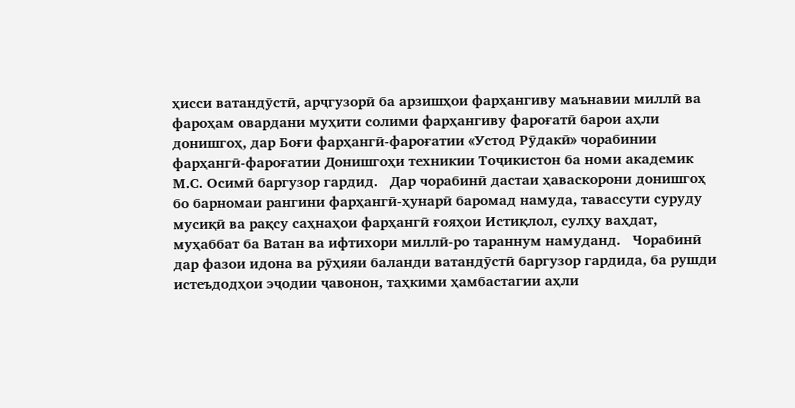ҳисси ватандӯстӣ, арҷгузорӣ ба арзишҳои фарҳангиву маънавии миллӣ ва фароҳам овардани муҳити солими фарҳангиву фароғатӣ барои аҳли донишгоҳ, дар Боғи фарҳангӣ-фароғатии «Устод Рӯдакӣ» чорабинии фарҳангӣ-фароғатии Донишгоҳи техникии Тоҷикистон ба номи академик М.С. Осимӣ баргузор гардид.   Дар чорабинӣ дастаи ҳаваскорони донишгоҳ бо барномаи рангини фарҳангӣ-ҳунарӣ баромад намуда, тавассути суруду мусиқӣ ва рақсу саҳнаҳои фарҳангӣ ғояҳои Истиқлол, сулҳу ваҳдат, муҳаббат ба Ватан ва ифтихори миллӣ-ро тараннум намуданд.   Чорабинӣ дар фазои идона ва рӯҳияи баланди ватандӯстӣ баргузор гардида, ба рушди истеъдодҳои эҷодии ҷавонон, таҳкими ҳамбастагии аҳли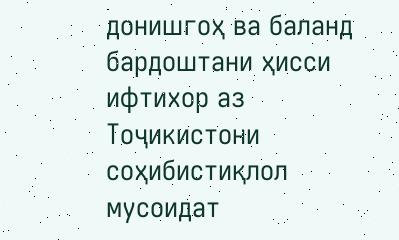донишгоҳ ва баланд бардоштани ҳисси ифтихор аз Тоҷикистони соҳибистиқлол мусоидат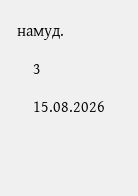намуд.

    3

    15.08.2026